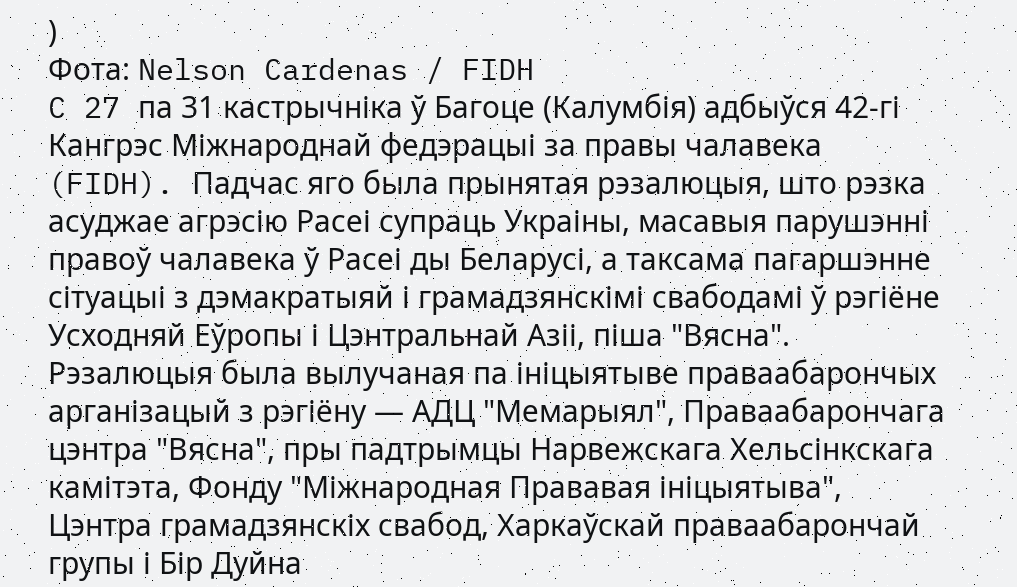)
Фота: Nelson Cardenas / FIDH
C 27 па 31 кастрычніка ў Багоце (Калумбія) адбыўся 42-гі Кангрэс Міжнароднай федэрацыі за правы чалавека (FIDH). Падчас яго была прынятая рэзалюцыя, што рэзка асуджае агрэсію Расеі супраць Украіны, масавыя парушэнні правоў чалавека ў Расеі ды Беларусі, а таксама пагаршэнне сітуацыі з дэмакратыяй і грамадзянскімі свабодамі ў рэгіёне Усходняй Еўропы і Цэнтральнай Азіі, піша "Вясна".
Рэзалюцыя была вылучаная па ініцыятыве праваабарончых арганізацый з рэгіёну — АДЦ "Мемарыял", Праваабарончага цэнтра "Вясна", пры падтрымцы Нарвежскага Хельсінкскага камітэта, Фонду "Міжнародная Прававая ініцыятыва", Цэнтра грамадзянскіх свабод, Харкаўскай праваабарончай групы і Бір Дуйна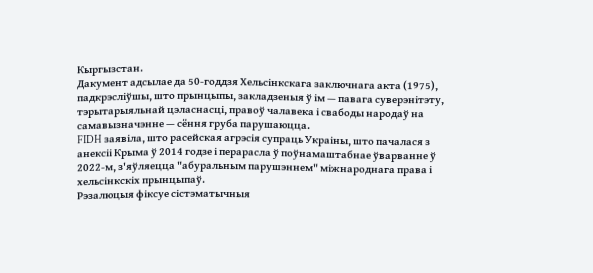Кыргызстан.
Дакумент адсылае да 50-годдзя Хельсінкскага заключнага акта (1975), падкрэсліўшы, што прынцыпы, закладзеныя ў ім — павага суверэнітэту, тэрытарыяльнай цэласнасці, правоў чалавека і свабоды народаў на самавызначэнне — сёння груба парушаюцца.
FIDH заявіла, што расейская агрэсія супраць Украіны, што пачалася з анексіі Крыма ў 2014 годзе і перарасла ў поўнамаштабнае ўварванне ў 2022-м, з'яўляецца "абуральным парушэннем" міжнароднага права і хельсінкскіх прынцыпаў.
Рэзалюцыя фіксуе сістэматычныя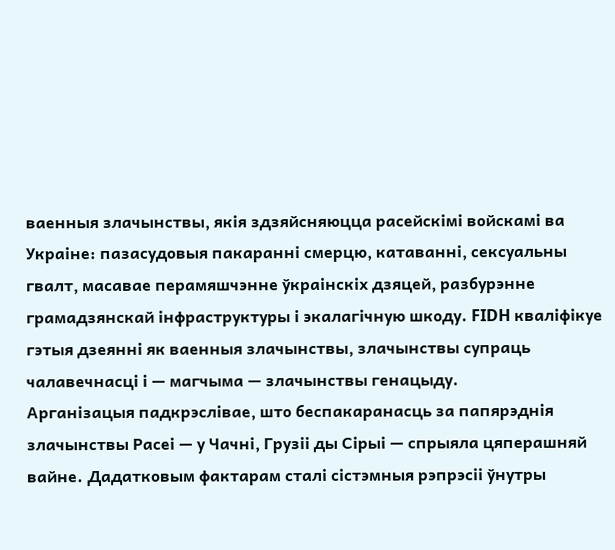ваенныя злачынствы, якія здзяйсняюцца расейскімі войскамі ва Украіне: пазасудовыя пакаранні смерцю, катаванні, сексуальны гвалт, масавае перамяшчэнне ўкраінскіх дзяцей, разбурэнне грамадзянскай інфраструктуры і экалагічную шкоду. FIDH кваліфікуе гэтыя дзеянні як ваенныя злачынствы, злачынствы супраць чалавечнасці і — магчыма — злачынствы генацыду.
Арганізацыя падкрэслівае, што беспакаранасць за папярэднія злачынствы Расеі — у Чачні, Грузіі ды Сірыі — спрыяла цяперашняй вайне. Дадатковым фактарам сталі сістэмныя рэпрэсіі ўнутры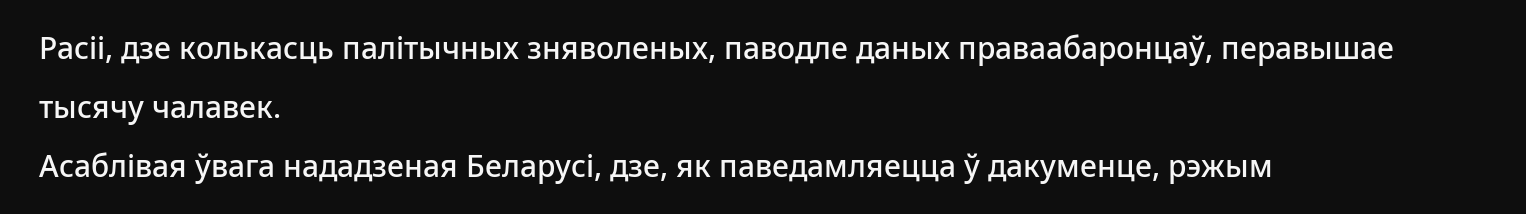Расіі, дзе колькасць палітычных зняволеных, паводле даных праваабаронцаў, перавышае тысячу чалавек.
Асаблівая ўвага нададзеная Беларусі, дзе, як паведамляецца ў дакуменце, рэжым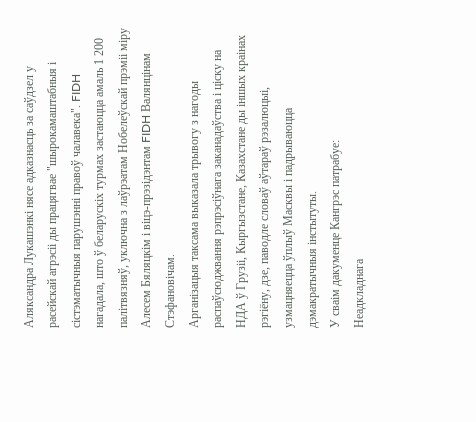Аляксандра Лукашэнкі нясе адказнасць за саўдзел у расейскай агрэсіі ды працягвае "шырокамаштабныя і сістэматычныя парушэнні правоў чалавека". FIDH нагадала, што ў беларускіх турмах застаюцца амаль 1 200 палітвязняў, уключна з лаўрэатам Нобелеўскай прэміі міру Алесем Бяляцкім і віцэ-прэзідэнтам FIDH Валянцінам Стэфановічам.
Арганізацыя таксама выказала трывогу з нагоды распаўсюджвання рэпрэсіўнага заканадаўства і ціску на НДА ў Грузіі, Кыргызстане, Казахстане ды іншых краінах рэгіёну, дзе, паводле словаў аўтараў рэзалюцыі, узмацняецца ўплыў Масквы і падрываюцца дэмакратычныя інстытуты.
У сваім дакуменце Кангрэс патрабуе:
Неадкладнага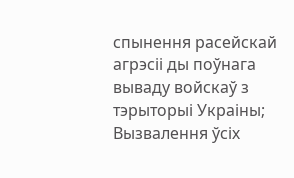спынення расейскай агрэсіі ды поўнага вываду войскаў з тэрыторыі Украіны;
Вызвалення ўсіх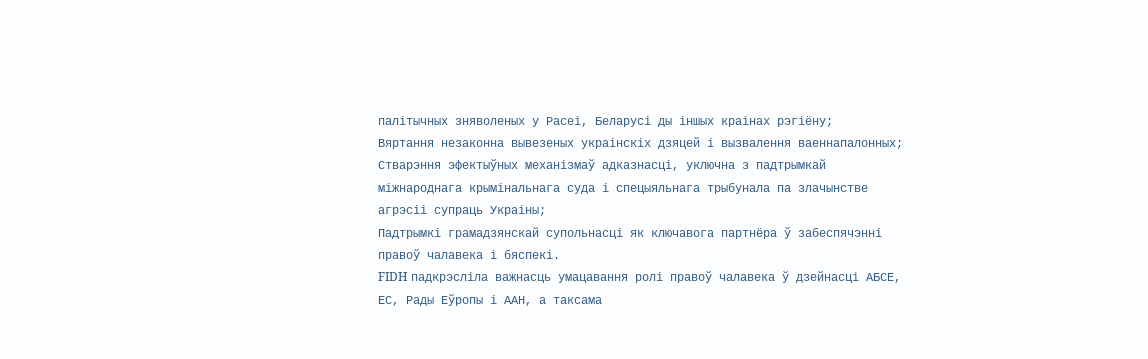палітычных зняволеных у Расеі, Беларусі ды іншых краінах рэгіёну;
Вяртання незаконна вывезеных украінскіх дзяцей і вызвалення ваеннапалонных;
Стварэння эфектыўных механізмаў адказнасці, уключна з падтрымкай міжнароднага крымінальнага суда і спецыяльнага трыбунала па злачынстве агрэсіі супраць Украіны;
Падтрымкі грамадзянскай супольнасці як ключавога партнёра ў забеспячэнні правоў чалавека і бяспекі.
FIDH падкрэсліла важнасць умацавання ролі правоў чалавека ў дзейнасці АБСЕ, ЕС, Рады Еўропы і ААН, а таксама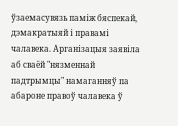ўзаемасувязь паміж бяспекай, дэмакратыяй і правамі чалавека. Арганізацыя заявіла аб сваёй "нязменнай падтрымцы" намаганняў па абароне правоў чалавека ў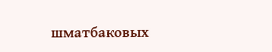шматбаковых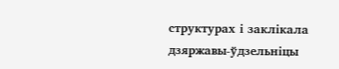структурах і заклікала дзяржавы-ўдзельніцы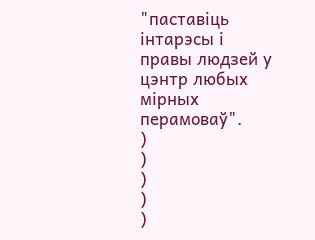"паставіць інтарэсы і правы людзей у цэнтр любых мірных перамоваў".
)
)
)
)
)